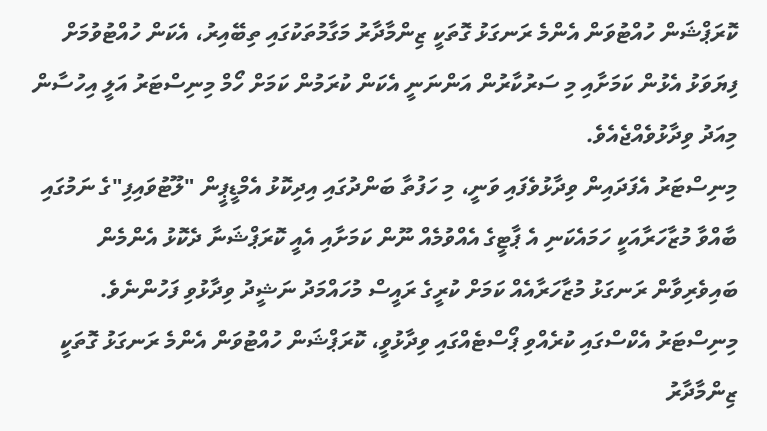ކޮރަޕްޝަން ހުއްޓުވަން އެންމެ ރަނގަޅު ގޮތަކީ ޒިންމާދާރު މަގާމުތަކުގައި ތިބޭއިރު، އެކަން ހުއްޓުވުމަށް ފިޔަވަޅު އެޅުން ކަމަށާއި މި ސަރުކާރުން އަންނަނީ އެކަން ކުރަމުން ކަމަށް ހޯމް މިނިސްޓަރު އަލީ އިހުސާން މިއަދު ވިދާޅުވެއްޖެއެވެ.
މިނިސްޓަރު އެފަދައިން ވިދާޅުވެފައި ވަނީ، މި ހަފުތާ ބަންދުގައި އިދިކޮޅު އެމްޑީޕީން "ލޫޓުވައިފި"ގެ ނަމުގައި ބާއްވާ މުޒާހަރާއަކީ ހަމައެކަނި އެ ޕާޓީގެ އެއްވުމެއް ނޫން ކަމަށާއި އެއީ ކޮރަޕްޝަނާ ދެކޮޅު އެންމެން ބައިވެރިވާން ރަނގަޅު މުޒާހަރާއެއް ކަމަށް ކުރީގެ ރައީސް މުހައްމަދު ނަޝީދު ވިދާޅުވި ފަހުންނެވެ.
މިނިސްޓަރު އެކްސްގައި ކުރެއްވި ޕޯސްޓެއްގައި ވިދާޅުވީ، ކޮރަޕްޝަން ހުއްޓުވަން އެންމެ ރަނގަޅު ގޮތަކީ ޒިންމާދާރު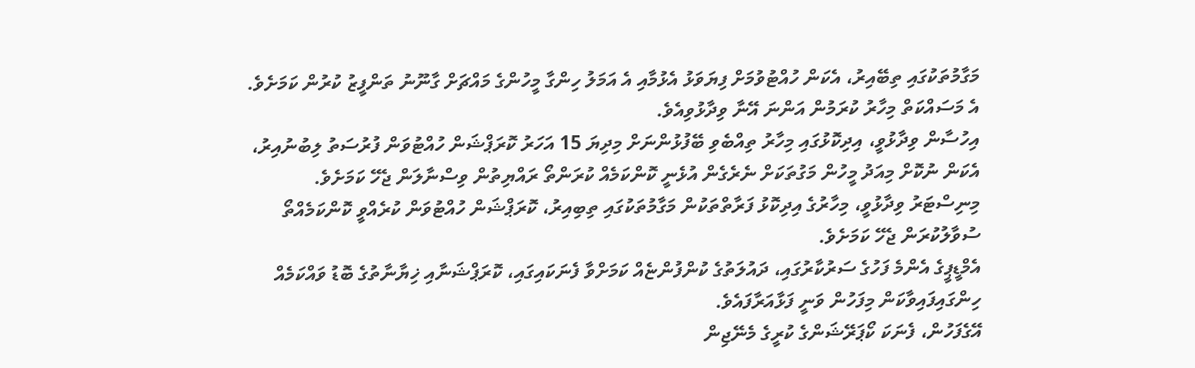މަގާމުތަކުގައި ތިބޭއިރު، އެކަން ހުއްޓުވުމަށް ފިޔަވަޅު އެޅުމާއި އެ އަމަލު ހިންގާ މީހުންގެ މައްޗަށް ގާނޫނު ތަންފީޒު ކުރުން ކަމަށެވެ. އެ މަސައްކަތް މިހާރު ކުރަމުން އަންނަ އޭނާ ވިދާޅުވިއެވެ.
އިހުސާން ވިދާޅުވީ، އިދިކޮޅުގައި މިހާރު ތިއްބެވި ބޭފުޅުންނަށް މިދިޔަ 15 އަހަރު ކޮރަޕްޝަން ހުއްޓުވަން ފުރުސަތު ލިބުނުއިރު، އެކަން ނުކޮށް މިއަދު މީހުން މަގުތަކަށް ނެރެގެން އުޅެނީ ކޮންކަމެއް ކުރަންތޯ ރައްޔިތުން ވިސްނާލަން ޖެހޭ ކަމަށެވެ.
މިނިސްޓަރު ވިދާޅުވީ، މިހާރުގެ އިދިކޮޅު ފަރާތްތަކުން މަގާމުތަކުގައި ތިބިއިރު، ކޮރަޕްޝަން ހުއްޓުވަން ކުރެއްވީ ކޮންކަމެއްތޯ ސުވާލުކުރަން ޖެހޭ ކަމަށެވެ.
އެމްޑީޕީގެ އެންމެ ފަހުގެ ސަރުކާރުގައި، ދައުލަތުގެ ކުންފުންޏެއް ކަމަށްވާ ފެނަކައިގައި، ކޮރަޕްޝަނާއި ޚިޔާނާތުގެ ބޮޑު ވައްކަމެއް ހިންގައިފައިވާކަން މިފަހުން ވަނީ ފަޅާއަރާފައެވެ.
އޭގެފަހުން، ފެނަކަ ކޯޕަރޭޝަންގެ ކުރީގެ މެނޭޖިން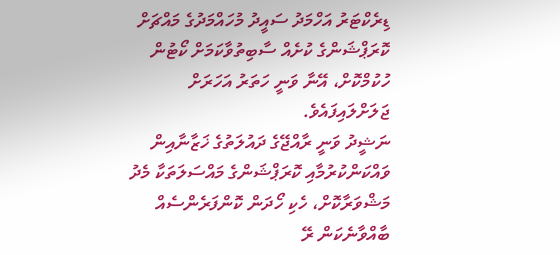ޑިރެކްޓަރު އަހްމަދު ސައީދު މުހައްމަދުގެ މައްޗަށް ކޮރަޕްޝަންގެ ކުށެއް ސާބިތުވާކަމަށް ކޯޓުން ހުކުމްކޮށް، އޭނާ ވަނީ ހަތަރު އަހަރަށް ޖަލަށްލައިފައެވެ.
ނަޝީދު ވަނީ ރާއްޖޭގެ ދައުލަތުގެ ޚަޒާނާއިން ވައްކަންކުރުމާއި ކޮރަޕްޝަންގެ މައްސަލަތަކާ މެދު މަޝްވަރާކޮށް، ހެކި ހޯދަން ކޮންފަރެންސެއް ބާއްވާނެކަން ރޭ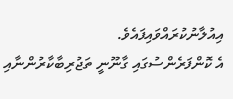އިއުލާނުކުރައްވައިފައެވެ.
އެ ކޮންފަރެންސުގައި ގާނޫނީ ތަޖުރިބާކާރުންނާއި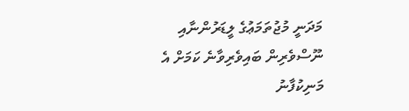މަދަނީ މުޖުތަމަޢުގެ ލީޑަރުންނާއި ނޫސްވެރިން ބައިވެރިވާނެ ކަމަށް އެ މަނިކުފާނު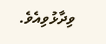ވިދާޅުވިއެވެ.